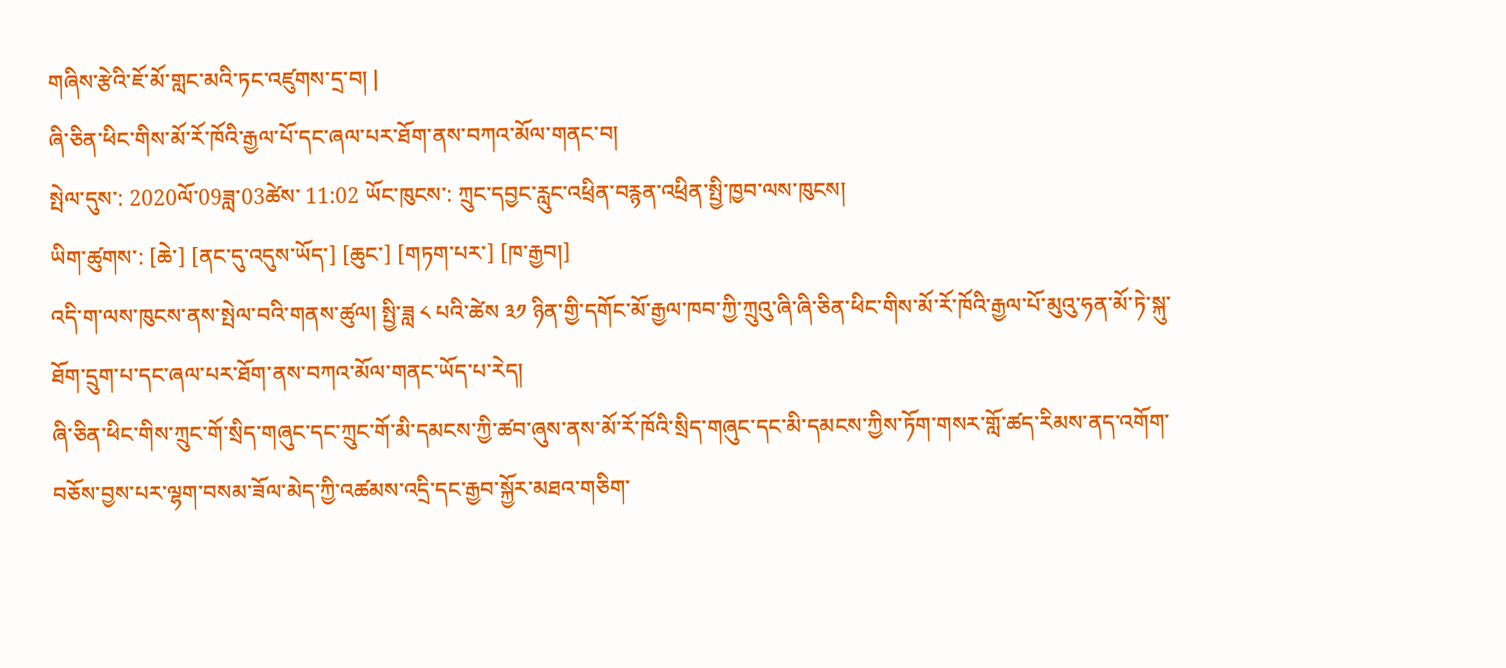གཞིས་རྩེའི་ཇོ་མོ་གླང་མའི་ཏང་འཛུགས་དྲ་བ། |
ཞི་ཅིན་ཕིང་གིས་མོ་རོ་ཁོའི་རྒྱལ་པོ་དང་ཞལ་པར་ཐོག་ནས་བཀའ་མོལ་གནང་བ།
སྤེལ་དུས་: 2020ལོ་09ཟླ་03ཚེས་ 11:02 ཡོང་ཁུངས་: ཀྲུང་དབྱང་རླུང་འཕྲིན་བརྙན་འཕྲིན་སྤྱི་ཁྱབ་ལས་ཁུངས།
ཡིག་ཚུགས་: [ཆེ་] [ནང་དུ་འདུས་ཡོད་] [ཆུང་] [གཏག་པར་] [ཁ་རྒྱབ།]
འདི་ག་ལས་ཁུངས་ནས་སྤེལ་བའི་གནས་ཚུལ། སྤྱི་ཟླ ༨ པའི་ཚེས ༣༡ ཉིན་གྱི་དགོང་མོ་རྒྱལ་ཁབ་ཀྱི་ཀྲུའུ་ཞི་ཞི་ཅིན་ཕིང་གིས་མོ་རོ་ཁོའི་རྒྱལ་པོ་མུའུ་ཧན་མོ་ཏེ་སྐུ་ཐོག་དྲུག་པ་དང་ཞལ་པར་ཐོག་ནས་བཀའ་མོལ་གནང་ཡོད་པ་རེད།
ཞི་ཅིན་ཕིང་གིས་ཀྲུང་གོ་སྲིད་གཞུང་དང་ཀྲུང་གོ་མི་དམངས་ཀྱི་ཚབ་ཞུས་ནས་མོ་རོ་ཁོའི་སྲིད་གཞུང་དང་མི་དམངས་ཀྱིས་ཏོག་གསར་གློ་ཚད་རིམས་ནད་འགོག་བཅོས་བྱས་པར་ལྷག་བསམ་ཟོལ་མེད་ཀྱི་འཚམས་འདྲི་དང་རྒྱབ་སྐྱོར་མཐའ་གཅིག་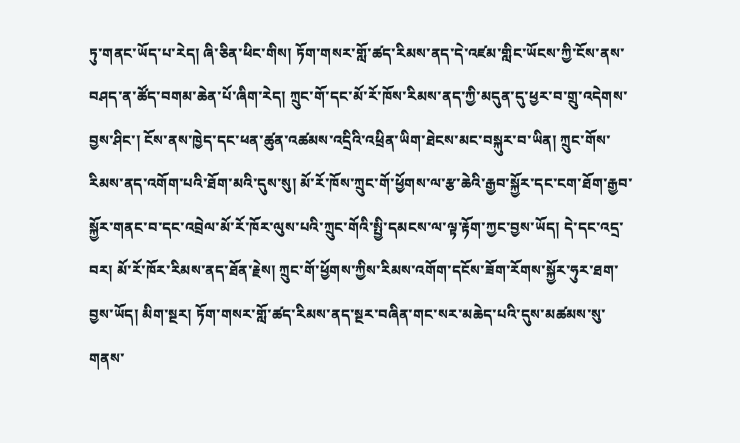ཏུ་གནང་ཡོད་པ་རེད། ཞི་ཅིན་ཕིང་གིས། ཏོག་གསར་གློ་ཚད་རིམས་ནད་དེ་འཛམ་གླིང་ཡོངས་ཀྱི་ངོས་ནས་བཤད་ན་ཚོད་བགམ་ཆེན་པོ་ཞིག་རེད། ཀྲུང་གོ་དང་མོ་རོ་ཁོས་རིམས་ནད་ཀྱི་མདུན་དུ་ཕྱར་བ་གྲུ་འདེགས་བྱས་ཤིང་། ངོས་ནས་ཁྱེད་དང་ཕན་ཚུན་འཚམས་འདྲིའི་འཕྲིན་ཡིག་ཐེངས་མང་བསྐུར་བ་ཡིན། ཀྲུང་གོས་རིམས་ནད་འགོག་པའི་ཐོག་མའི་དུས་སུ། མོ་རོ་ཁོས་ཀྲུང་གོ་ཕྱོགས་ལ་རྩ་ཆེའི་རྒྱབ་སྐྱོར་དང་ངག་ཐོག་རྒྱབ་སྐྱོར་གནང་བ་དང་འབྲེལ་མོ་རོ་ཁོར་ལུས་པའི་ཀྲུང་གོའི་སྤྱི་དམངས་ལ་ལྟ་རྟོག་ཀྱང་བྱས་ཡོད། དེ་དང་འདྲ་བར། མོ་རོ་ཁོར་རིམས་ནད་ཐོན་རྗེས། ཀྲུང་གོ་ཕྱོགས་ཀྱིས་རིམས་འགོག་དངོས་ཟོག་རོགས་སྐྱོར་ཧུར་ཐག་བྱས་ཡོད། མིག་སྔར། ཏོག་གསར་གློ་ཚད་རིམས་ནད་སྔར་བཞིན་གང་སར་མཆེད་པའི་དུས་མཚམས་སུ་གནས་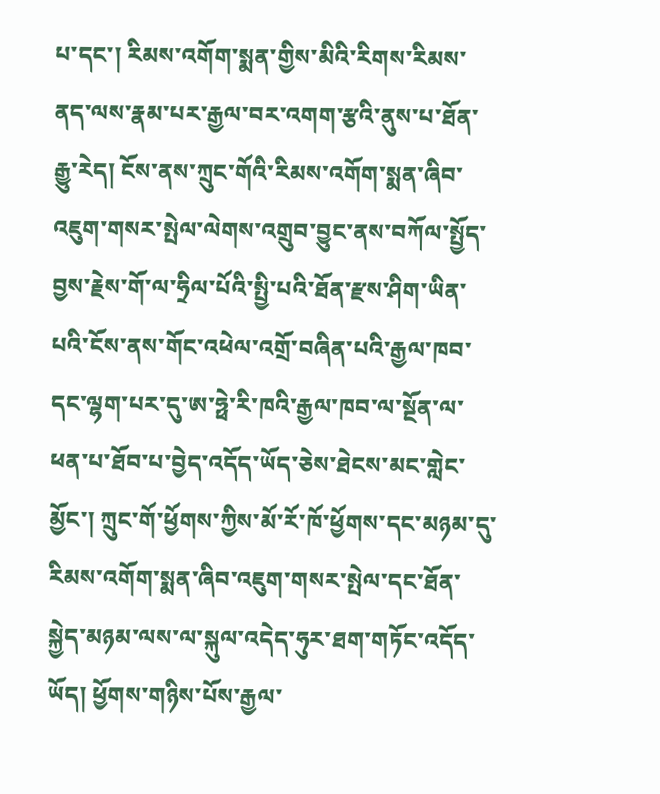པ་དང་། རིམས་འགོག་སྨན་གྱིས་མིའི་རིགས་རིམས་ནད་ལས་རྣམ་པར་རྒྱལ་བར་འགག་རྩའི་ནུས་པ་ཐོན་རྒྱུ་རེད། ངོས་ནས་ཀྲུང་གོའི་རིམས་འགོག་སྨན་ཞིབ་འཇུག་གསར་སྤེལ་ལེགས་འགྲུབ་བྱུང་ནས་བཀོལ་སྤྱོད་བྱས་རྗེས་གོ་ལ་ཧྲིལ་པོའི་སྤྱི་པའི་ཐོན་རྫས་ཤིག་ཡིན་པའི་ངོས་ནས་གོང་འཕེལ་འགྲོ་བཞིན་པའི་རྒྱལ་ཁབ་དང་ལྷག་པར་དུ་ཨ་ཧྥེ་རི་ཁའི་རྒྱལ་ཁབ་ལ་སྔོན་ལ་ཕན་པ་ཐོབ་པ་བྱེད་འདོད་ཡོད་ཅེས་ཐེངས་མང་གླེང་མྱོང་། ཀྲུང་གོ་ཕྱོགས་ཀྱིས་མོ་རོ་ཁོ་ཕྱོགས་དང་མཉམ་དུ་རིམས་འགོག་སྨན་ཞིབ་འཇུག་གསར་སྤེལ་དང་ཐོན་སྐྱེད་མཉམ་ལས་ལ་སྐུལ་འདེད་ཧུར་ཐག་གཏོང་འདོད་ཡོད། ཕྱོགས་གཉིས་པོས་རྒྱལ་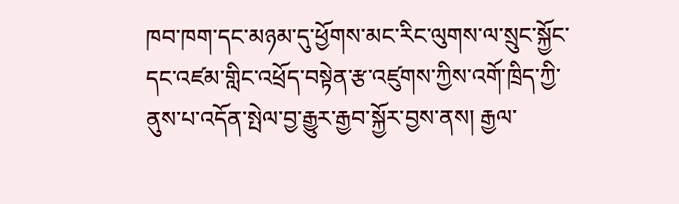ཁབ་ཁག་དང་མཉམ་དུ་ཕྱོགས་མང་རིང་ལུགས་ལ་སྲུང་སྐྱོང་དང་འཛམ་གླིང་འཕྲོད་བསྟེན་རྩ་འཛུགས་ཀྱིས་འགོ་ཁྲིད་ཀྱི་ནུས་པ་འདོན་སྤེལ་བྱ་རྒྱུར་རྒྱབ་སྐྱོར་བྱས་ནས། རྒྱལ་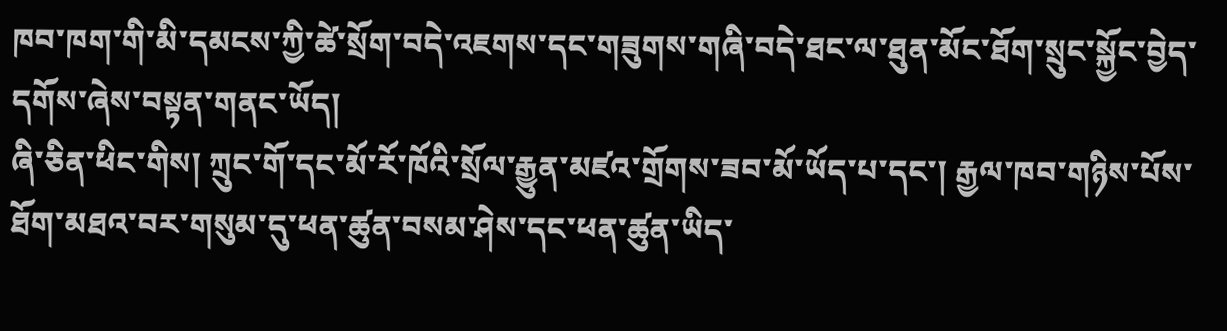ཁབ་ཁག་གི་མི་དམངས་ཀྱི་ཚེ་སྲོག་བདེ་འཇགས་དང་གཟུགས་གཞི་བདེ་ཐང་ལ་ཐུན་མོང་ཐོག་སྲུང་སྐྱོང་བྱེད་དགོས་ཞེས་བསྟན་གནང་ཡོད།
ཞི་ཅིན་ཕིང་གིས། ཀྲུང་གོ་དང་མོ་རོ་ཁོའི་སྲོལ་རྒྱུན་མཛའ་གྲོགས་ཟབ་མོ་ཡོད་པ་དང་། རྒྱལ་ཁབ་གཉིས་པོས་ཐོག་མཐའ་བར་གསུམ་དུ་ཕན་ཚུན་བསམ་ཤེས་དང་ཕན་ཚུན་ཡིད་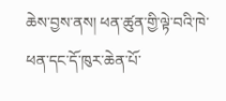ཆེས་བྱས་ནས། ཕན་ཚུན་གྱི་ལྟེ་བའི་ཁེ་ཕན་དང་དོ་ཁུར་ཆེན་པོ་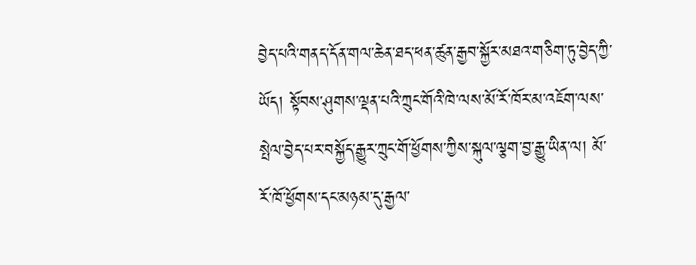བྱེད་པའི་གནད་དོན་གལ་ཆེན་ཐད་ཕན་ཚུན་རྒྱབ་སྐྱོར་མཐའ་གཅིག་ཏུ་བྱེད་ཀྱི་ཡོད། སྟོབས་ཤུགས་ལྡན་པའི་ཀྲུང་གོའི་ཁེ་ལས་མོ་རོ་ཁོར་མ་འཇོག་ལས་སྤེལ་བྱེད་པར་བསྐྱོད་རྒྱུར་ཀྲུང་གོ་ཕྱོགས་ཀྱིས་སྐུལ་ལྕག་བྱ་རྒྱུ་ཡིན་ལ། མོ་རོ་ཁོ་ཕྱོགས་དང་མཉམ་དུ་རྒྱལ་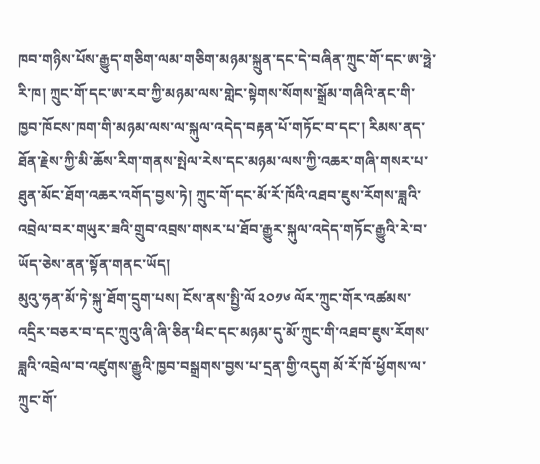ཁབ་གཉིས་པོས་རྒྱུད་གཅིག་ལམ་གཅིག་མཉམ་སྐྲུན་དང་དེ་བཞིན་ཀྲུང་གོ་དང་ཨ་ཧྥེ་རི་ཁ། ཀྲུང་གོ་དང་ཨ་རབ་ཀྱི་མཉམ་ལས་གླེང་སྟེགས་སོགས་སྒྲོམ་གཞིའི་ནང་གི་ཁྱབ་ཁོངས་ཁག་གི་མཉམ་ལས་ལ་སྐུལ་འདེད་བརྟན་པོ་གཏོང་བ་དང་། རིམས་ནད་ཐོན་རྗེས་ཀྱི་མི་ཆོས་རིག་གནས་སྤེལ་རེས་དང་མཉམ་ལས་ཀྱི་འཆར་གཞི་གསར་པ་ཐུན་མོང་ཐོག་འཆར་འགོད་བྱས་ཏེ། ཀྲུང་གོ་དང་མོ་རོ་ཁོའི་འཐབ་ཇུས་རོགས་ཟླའི་འབྲེལ་བར་གཡུར་ཟའི་གྲུབ་འབྲས་གསར་པ་ཐོབ་རྒྱུར་སྐུལ་འདེད་གཏོང་རྒྱུའི་རེ་བ་ཡོད་ཅེས་ནན་སྟོན་གནང་ཡོད།
མུའུ་ཧན་མོ་ཏེ་སྐུ་ཐོག་དྲུག་པས། ངོས་ནས་སྤྱི་ལོ ༢༠༡༦ ལོར་ཀྲུང་གོར་འཚམས་འདྲིར་བཅར་བ་དང་ཀྲུའུ་ཞི་ཞི་ཅིན་ཕིང་དང་མཉམ་དུ་མོ་ཀྲུང་གི་འཐབ་ཇུས་རོགས་ཟླའི་འབྲེལ་བ་འཛུགས་རྒྱུའི་ཁྱབ་བསྒྲགས་བྱས་པ་དྲན་གྱི་འདུག མོ་རོ་ཁོ་ཕྱོགས་ལ་ཀྲུང་གོ་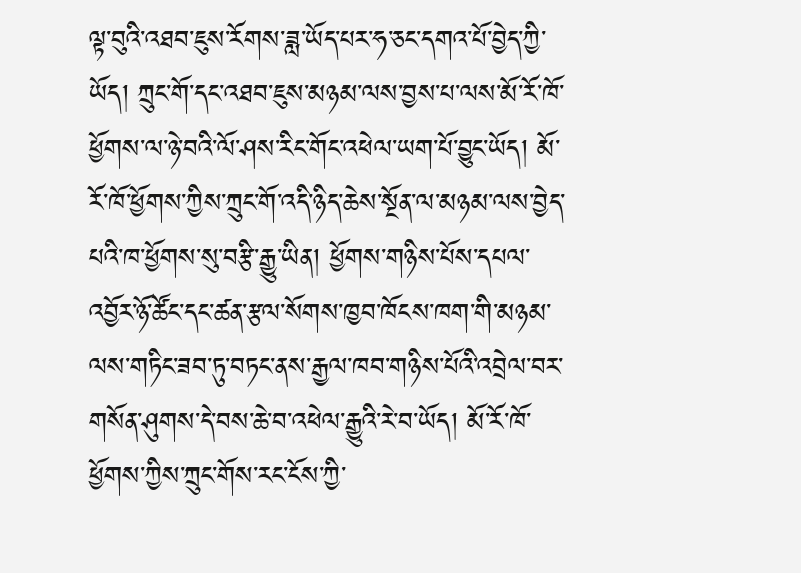ལྟ་བུའི་འཐབ་ཇུས་རོགས་ཟླ་ཡོད་པར་ཧ་ཅང་དགའ་པོ་བྱེད་ཀྱི་ཡོད། ཀྲུང་གོ་དང་འཐབ་ཇུས་མཉམ་ལས་བྱས་པ་ལས་མོ་རོ་ཁོ་ཕྱོགས་ལ་ཉེ་བའི་ལོ་ཤས་རིང་གོང་འཕེལ་ཡག་པོ་བྱུང་ཡོད། མོ་རོ་ཁོ་ཕྱོགས་ཀྱིས་ཀྲུང་གོ་འདི་ཉིད་ཆེས་སྔོན་ལ་མཉམ་ལས་བྱེད་པའི་ཁ་ཕྱོགས་སུ་བརྩི་རྒྱུ་ཡིན། ཕྱོགས་གཉིས་པོས་དཔལ་འབྱོར་ཉོ་ཚོང་དང་ཚན་རྩལ་སོགས་ཁྱབ་ཁོངས་ཁག་གི་མཉམ་ལས་གཏིང་ཟབ་ཏུ་བཏང་ནས་རྒྱལ་ཁབ་གཉིས་པོའི་འབྲེལ་བར་གསོན་ཤུགས་དེ་བས་ཆེ་བ་འཕེལ་རྒྱུའི་རེ་བ་ཡོད། མོ་རོ་ཁོ་ཕྱོགས་ཀྱིས་ཀྲུང་གོས་རང་ངོས་ཀྱི་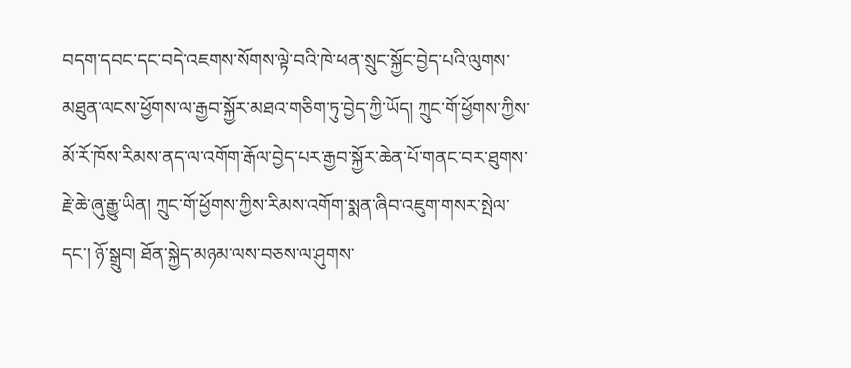བདག་དབང་དང་བདེ་འཇགས་སོགས་ལྟེ་བའི་ཁེ་ཕན་སྲུང་སྐྱོང་བྱེད་པའི་ལུགས་མཐུན་ལངས་ཕྱོགས་ལ་རྒྱབ་སྐྱོར་མཐའ་གཅིག་ཏུ་བྱེད་ཀྱི་ཡོད། ཀྲུང་གོ་ཕྱོགས་ཀྱིས་མོ་རོ་ཁོས་རིམས་ནད་ལ་འགོག་རྒོལ་བྱེད་པར་རྒྱབ་སྐྱོར་ཆེན་པོ་གནང་བར་ཐུགས་རྗེ་ཆེ་ཞུ་རྒྱུ་ཡིན། ཀྲུང་གོ་ཕྱོགས་ཀྱིས་རིམས་འགོག་སྨན་ཞིབ་འཇུག་གསར་སྤེལ་དང་། ཉོ་སྒྲུབ། ཐོན་སྐྱེད་མཉམ་ལས་བཅས་ལ་ཤུགས་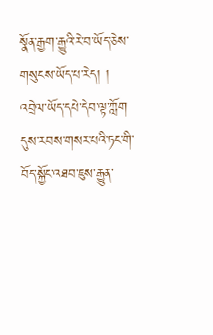སྣོན་རྒྱག་རྒྱུའི་རེ་བ་ཡོད་ཅེས་གསུངས་ཡོད་པ་རེད། །
འབྲེལ་ཡོད་དཔེ་དེབ་ལྟ་ཀློག
དུས་རབས་གསར་པའི་ཏང་གི་བོད་སྐྱོང་འཐབ་ཇུས་རྒྱུན་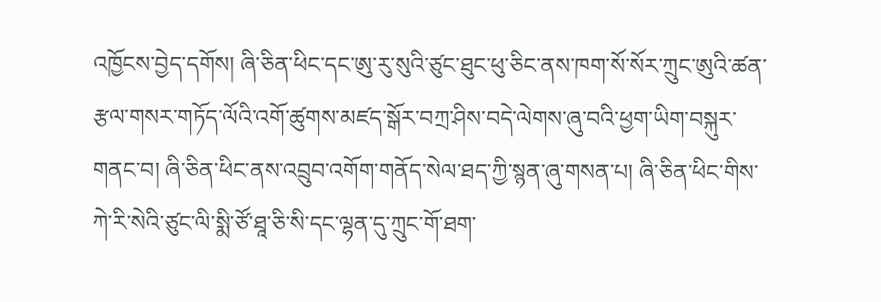འཁྱོངས་བྱེད་དགོས། ཞི་ཅིན་ཕིང་དང་ཨུ་རུ་སུའི་ཙུང་ཐུང་ཕུ་ཅིང་ནས་ཁག་སོ་སོར་ཀྲུང་ཨུའི་ཚན་རྩལ་གསར་གཏོད་ལོའི་འགོ་ཚུགས་མཛད་སྒོར་བཀྲ་ཤིས་བདེ་ལེགས་ཞུ་བའི་ཕྱག་ཡིག་བསྐུར་གནང་བ། ཞི་ཅིན་ཕིང་ནས་འབྲུབ་འགོག་གནོད་སེལ་ཐད་ཀྱི་སྙན་ཞུ་གསན་པ། ཞི་ཅིན་ཕིང་གིས་ཀེ་རི་སེའི་ཙུང་ལི་སྨི་ཙོ་ཐཱ་ཅི་སི་དང་ལྷན་དུ་ཀྲུང་གོ་ཐག་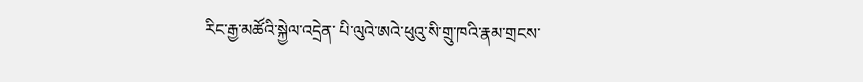རིང་རྒྱ་མཚོའི་སྐྱེལ་འདྲེན་ པི་ལུའེ་ཨའེ་ཕུའུ་སི་གྲུ་ཁའི་རྣམ་གྲངས་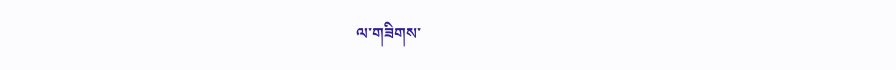ལ་གཟིགས་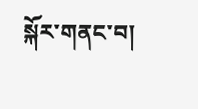སྐོར་གནང་བ།